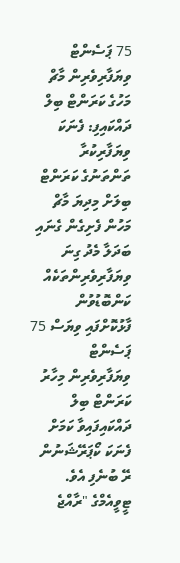75 ޕަސެންޓް ވިޔަފާރިވެރިން މާޗް މަހުގެ ކަރަންޓް ބިލް ދައްކައިފި: ފެނަކަ
ވިޔަފާރިކުރާ ތަންތަނުގެ ކަރަންޓް ބިލަށް މިދިޔަ މާޗް މަހުން ފެށިގެން ގެނައި ބަދަލާ މެދު ގިނަ ވިޔަފާރިވެރިންތަކެއް ކަންބޮޑުވުން ފާޅުކޮށްފައި ވިޔަސް 75 ޕަސެންޓް ވިޔަފާރިވެރިން މިހާރު ކަރަންޓް ބިލް ދައްކައިފައިވާ ކަމަށް ފެނަކަ ކޯޕަރޭޝަނުން ރޭ ބުނެފި އެވެ. ޓީވީއެމްގެ "ރާއްޖެ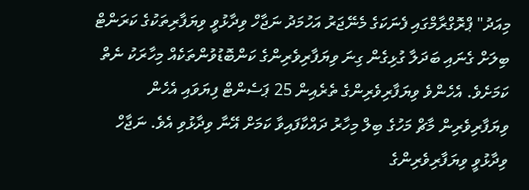މިއަދު" ޕްރޮގްރާމްގައި ފެނަކަގެ މެނޭޖަރު އަހުމަދު ނަޖާހް ވިދާޅުވީ ވިޔަފާރިތަކުގެ ކަރަންޓް ބިލަށް ގެނައި ބަދަލާ ގުޅިގެން ގިނަ ވިޔަފާރިވެރިންގެ ކަންބޮޑުވުންތަކެއް މިހާރަކު ނެތް ކަމަށެވެ. އެހެންވެ ވިޔަފާރިވެރިންގެ ތެރެއިން 25 ޕަސެންޓް ފިޔަވައި އެހެން ވިޔަފާރިވެރިން މާޗް މަހުގެ ބިލް މިހާރު ދައްކާފައިވާ ކަމަށް އޭނާ ވިދާޅުވި އެވެ. ނަޖާހް ވިދާޅުވީ ވިޔަފާރިވެރިންގެ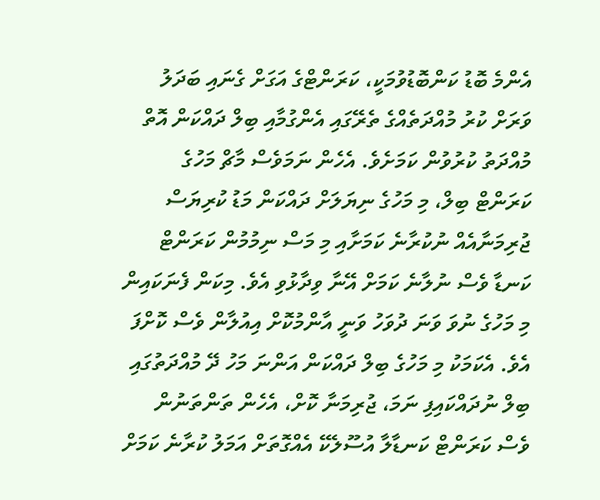އެންމެ ބޮޑު ކަންބޮޑުވުމަކީ، ކަރަންޓްގެ އަގަށް ގެނައި ބަދަލު ވަރަށް ކުރު މުއްދަތެއްގެ ތެރޭގައި އެންގުމާއި ބިލް ދައްކަން އޮތް މުއްދަތު ކުރުވުން ކަމަށެވެ. އެހެން ނަމަވެސް މާޗް މަހުގެ ކަރަންޓް ބިލް، މި މަހުގެ ނިޔަލަށް ދައްކަން މަޑު ކުރިޔަސް ޖުރިމަނާއެއް ނުކުރާނެ ކަމަށާއި މި މަސް ނިމުމުން ކަރަންޓް ކަނޑާ ވެސް ނުލާނެ ކަމަށް އޭނާ ވިދާޅުވި އެވެ. މިކަން ފެނަކައިން މި މަހުގެ ނުވަ ވަނަ ދުވަހު ވަނީ އާންމުކޮށް އިއުލާން ވެސް ކޮށްފަ އެވެ. އެކަމަކު މި މަހުގެ ބިލް ދައްކަން އަންނަ މަހު ދޭ މުއްދަތުގައި ބިލް ނުދައްކައިފި ނަމަ، ޖުރިމަނާ ކޮށް، އެހެން ތަންތަނުން ވެސް ކަރަންޓް ކަނޑާލާ އުސޫލެކޭ އެއްގޮތަށް އަމަލު ކުރާނެ ކަމަށް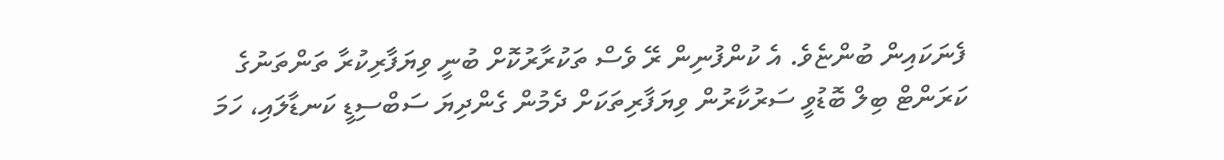ފެނަކައިން ބުންޏެވެ. އެ ކުންފުނިން ރޭ ވެސް ތަކުރާރުކޮށް ބުނީ ވިޔަފާރިކުރާ ތަންތަނުގެ ކަރަންޓް ބިލް ބޮޑުވީ ސަރުކާރުން ވިޔަފާރިތަކަށް ދެމުން ގެންދިޔަ ސަބްސިޑީ ކަނޑާލައި، ހަމަ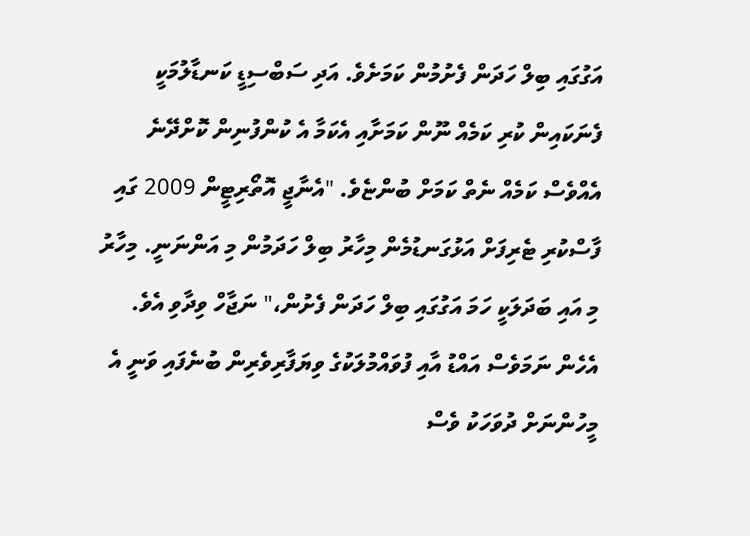އަގުގައި ބިލް ހަދަން ފެށުމުން ކަމަށެވެ. އަދި ސަބްސިޑީ ކަނޑާލުމަކީ ފެނަކައިން ކުރި ކަމެއް ނޫން ކަމަށާއި އެކަމާ އެ ކުންފުނިން ކޮށްދޭނެ އެއްވެސް ކަމެއް ނެތް ކަމަށް ބުންޏެވެ. "އެނާޖީ އޮތޯރިޓީން 2009 ގައި ފާސްކުރި ޓެރިފަށް އަޅުގަނޑުމެން މިހާރު ބިލް ހަދަމުން މި އަންނަނީ. މިހާރު މި އައި ބަދަލަކީ ހަމަ އަގުގައި ބިލް ހަދަން ފެށުން،" ނަޖާހް ވިދާވި އެވެ. އެހެން ނަމަވެސް އައްޑު އާއި ފުވައްމުލަކުގެ ވިޔަފާރިވެރިން ބުނެފައި ވަނީ އެ މީހުންނަށް ދުވަހަކު ވެސް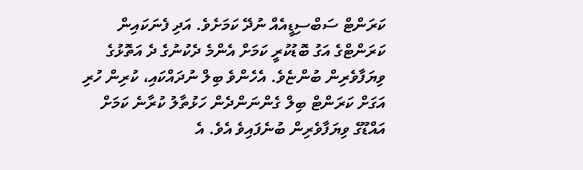ކަރަންޓް ސަބްސިޑީއެއް ނުދޭ ކަމަށެވެ. އަދި ފެނަކައިން ކަރަންޓްގެ އަގު ބޮޑުކުރީ ކަމަށް އެންމެ ދެކުނުގެ ދެ އަތޮޅުގެ ވިޔަފާވެރިން ބުންޏެވެ. އެހެންވެ ބިލް ނުދައްކައި، ކުރިން ހުރި އަގަށް ކަރަންޓް ބިލް ގެންނަންދެން ހަޅުތާލު ކުރާނެ ކަމަށް އައްޑޫގެ ވިޔަފާވެރިން ބުނެފައިވެ އެވެ. އެ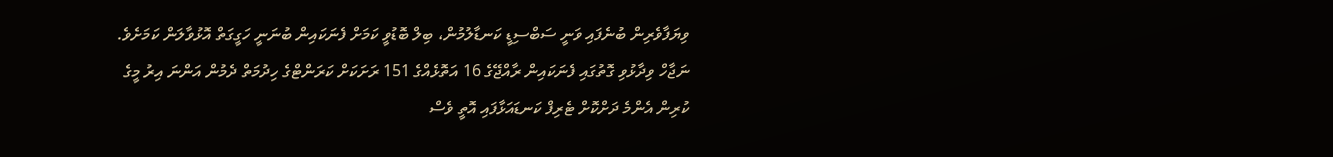ވިޔަފާވެރިން ބުނެފައި ވަނީ ސަބްސިޑީ ކަނޑާލުމުން، ބިލް ބޮޑުވީ ކަމަށް ފެނަކައިން ބުނަނީ ހަގީގަތް އޮޅުވާލަން ކަމަށެވެ. ނަޖާހް ވިދާޅުވި ގޮތުގައި ފެނަކައިން ރާއްޖޭގެ 16 އަތޮޅެއްގެ 151 ރަށަކަށް ކަރަންޓްގެ ހިދުމަތް ދެމުން އަންނަ އިރު މީގެ ކުރިން އެންމެ ދަށްކޮށް ޓެރިފް ކަނޑައަޅާފައި އޮތީ ވެސް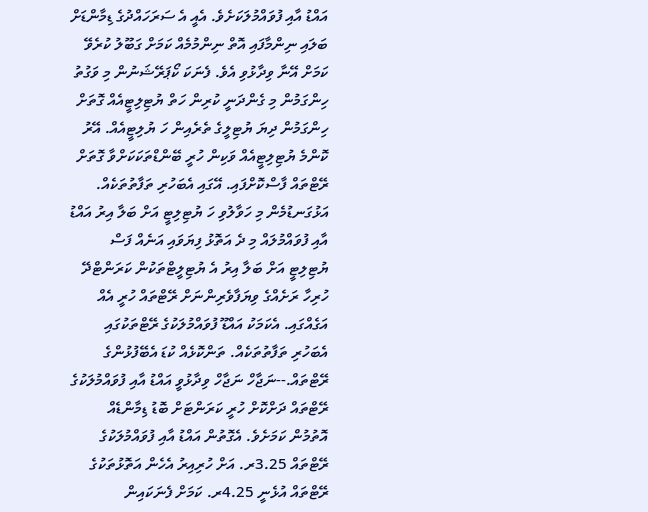އައްޑު އާއި ފުވައްމުލަކަށެވެ. އެއީ އެ ސަރަހައްދުގެ ޑިމާންޑަށް ބަލައި ނިންމާފައި އޮތް ނިންމުމެއް ކަމަށް ގަބޫލު ކުރެވޭ ކަމަށް އޭނާ ވިދާޅުވި އެވެ. ފެނަކަ ކޯޕަރޭޝަނުން މި ވަގުތު ހިންގަމުން މި ގެންދަނީ ކުރިން ހަތް ޔުޓިލިޓީއެއް ގޮތަށް ހިންގަމުން ދިޔަ ޔުޓިލީގެ ތެރެއިން ހަ ޔުލިޓީއެއް. އޭރު ކޮންމެ ޔުޓިލިޓީއެއް ވަކިން ހުރީ ބޭންޑްތަކަކަށްވާ ގޮތަށް ރޭޓްތައް ފާސްކޮށްފައި. އޭގައި އެބަހުރި ތަފާތުތަކެއް. އަޅުގަނޑުމެން މި ހަވާލުވި ހަ ޔުޓިލިޓީ އަށް ބަލާ އިރު އައްޑު އާއި ފުވައްމުލައް މި ދެ އަތޮޅު ފިޔަވައި އަނެއް ފަސް ޔުޓިލިޓީ އަށް ބަލާ އިރު އެ ޔުޓިލީޓްތަކުން ކަރަންޓްދޭ ހުރިހާ ރަށެއްގެ ވިޔަފާވެރިންނަށް ރޭޓްތައް ހުރީ އެއް އަގެއްގައި. އެކަމަކު އައްޑޫ ފުވައްމުލަކުގެ ރޭޓްތަކުގައި އެބަހުރި ތަފާތުތަކެއް. ތަންކޮޅެއް ކުޑަ އެބޭފުޅުންގެ ރޭޓްތައް.--ނަޖާހް ނަޖާހް ވިދާޅުވީ އައްޑު އާއި ފުވައްމުލަކުގެ ރޭޓްތައް ދަށްކޮށް ހުރީ ކަރަންޓަށް ބޮޑު ޑިމާންޑެއް އޮތުމުން ކަމަށެވެ. އެގޮތުން އައްޑު އާއި ފުވައްމުލަކުގެ ރޭޓްތައް 3.25ރ. އަށް ހުރިއިރު އެހެން އަތޮޅުތަކުގެ ރޭޓްތައް އުޅެނީ 4.25ރ. ކަމަށް ފެނަކައިން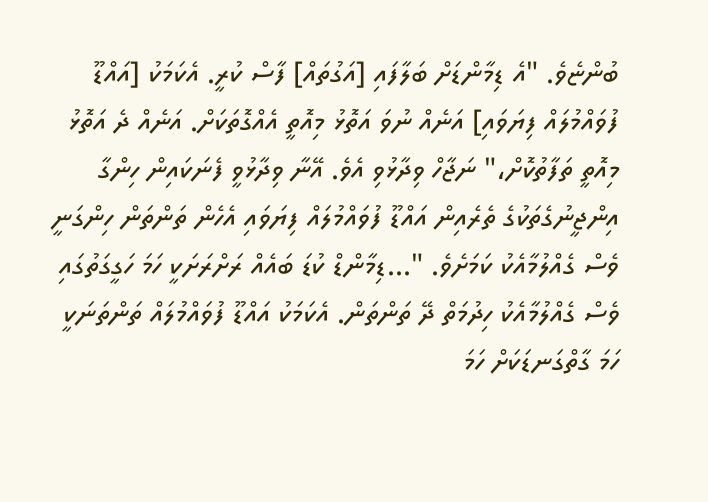ބުންޏެވެ. "އެ ޑިމާންޑަށް ބަލާފައި [އަގުތައް] ފާސް ކުރީ. އެކަމަކު [އައްޑޫ ފުވައްމުލައް ފިޔަވައި] އަނެއް ނުވަ އަތޮޅު މިއޮތީ އެއްގޮތަކަށް. އަނެއް ދެ އަތޮޅު މިއޮތީ ތަފާތުކޮށް،" ނަޖާހް ވިދާޅުވި އެވެ. އޭނާ ވިދާޅުވީ ފެނަކައިން ހިންގާ އިންޖީނުގެތަކުގެ ތެރެއިން އައްޑޫ ފުވައްމުލައް ފިޔަވައި އެހެން ތަންތަން ހިންގަނީ ވެސް ގެއްލުމާއެކު ކަމަށެވެ. "...ޑިމާންޑް ކުޑަ ބައެއް ރަށްރަށަކީ ހަމަ ހަގީގަތުގައި ވެސް ގެއްލުމާއެކު ހިދުމަތް ދޭ ތަންތަން. އެކަމަކު އައްޑޫ ފުވައްމުލައް ތަންތަނަކީ ހަމަ ގާތްގަނޑަކަށް ހަމަ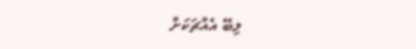ލިބޭ އެއްޗަކަށް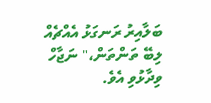ބަލާއިރު ރަނގަޅު އެއްޗެއް ލިބޭ ތަންތަން،" ނަޖާހް ވިދާޅުވި އެވެ.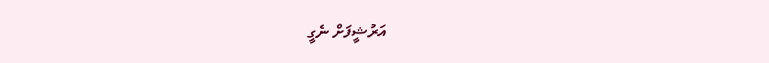އަރުޝީފަށް ނެގީ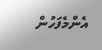އެންމެފަހުން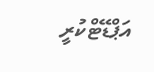އަޕްޑޭޓްކުރީ